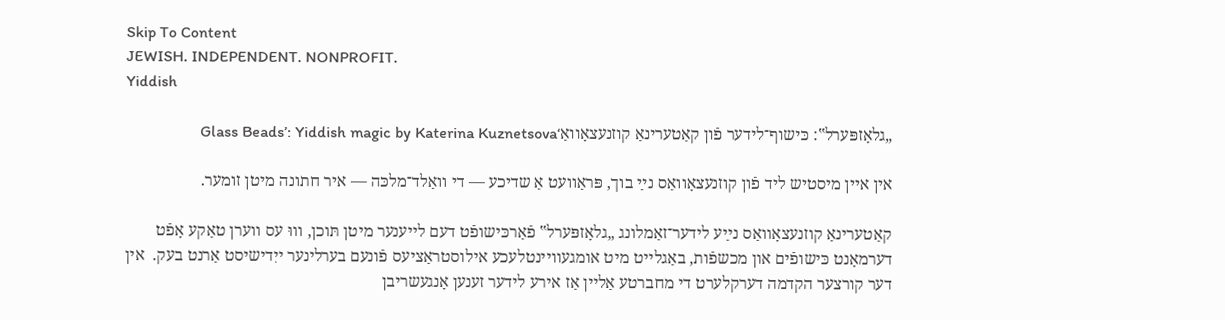Skip To Content
JEWISH. INDEPENDENT. NONPROFIT.
Yiddish

„גלאָזפּערל‟: כּישוף־לידער פֿון קאַטערינאַ קוזנעצאָוואַ‘Glass Beads’: Yiddish magic by Katerina Kuznetsova

אין איין מיסטיש ליד פֿון קוזנעצאָוואַס נײַ בוך, פּראַוועט אַ שדיכע — די וואַלד־מלכּה — איר חתונה מיטן זומער.

קאַטערינאַ קוזנעצאָוואַס נײַע לידער־זאַמלונג „גלאָזפּערל‟ פֿאַרכּישופֿט דעם לייענער מיטן תּוכן, וווּ עס ווערן טאַקע אָפֿט דערמאָנט כּישופֿים און מכשפֿות, באַגלייט מיט אומגעוויינטלעכע אילוסטראַציעס פֿונעם בערלינער ייִדישיסט אַרנט בעק.  אין דער קורצער הקדמה דערקלערט די מחברטע אַליין אַז אירע לידער זענען אָנגעשריבן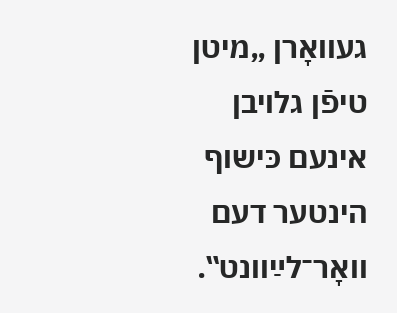געוואָרן „מיטן טיפֿן גלויבן אינעם כּישוף הינטער דעם וואָר־לײַוונט‟.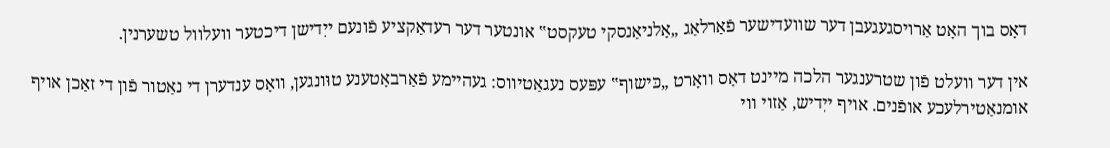דאָס בוך האָט אַרויסגעגעבן דער שוועדישער פֿאַרלאַג „אָלניאַנסקי טעקסט‟ אונטער דער רעדאַקציע פֿונעם ייִדישן דיכטער וועלוול טשערנין.

אין דער וועלט פֿון שטרענגער הלכה מיינט דאָס וואָרט „כּישוף‟ עפּעס נעגאַטיווס: געהיימע פֿאַרבאָטענע טוּונגען, וואָס ענדערן די נאַטור פֿון די זאַכן אויף אומנאַטירלעכע אופֿנים. אויף ייִדיש, אַזוי ווי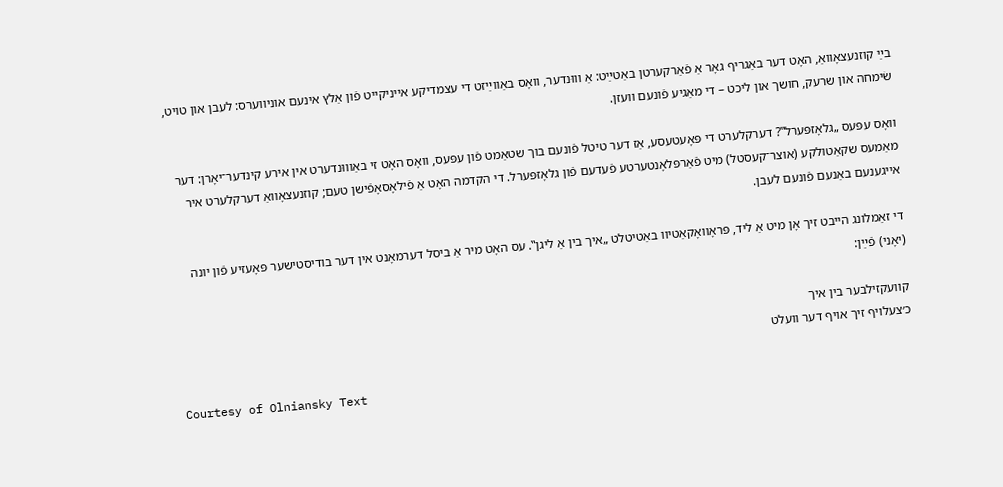בײַ קוזנעצאָוואַ, האָט דער באַגריף גאָר אַ פֿאַרקערטן באַטײַט: אַ וווּנדער, וואָס באַווײַזט די עצמדיקע אייניקייט פֿון אַלץ אינעם אוניווערס: לעבן און טויט, שׂימחה און שרעק, חושך און ליכט – די מאַגיע פֿונעם וועזן.

וואָס עפּעס „גלאָזפּערל‟? דערקלערט די פּאָעטעסע, אַז דער טיטל פֿונעם בוך שטאַמט פֿון עפּעס, וואָס האָט זי באַוווּנדערט אין אירע קינדער־יאָרן: דער מאַמעס שקאַטולקע (אוצר־קעסטל) מיט פֿאַרפּלאָנטערטע פֿעדעם פֿון גלאָזפּערל. די הקדמה האָט אַ פֿילאָסאָפֿישן טעם; קוזנעצאָוואַ דערקלערט איר אייגענעם באַנעם פֿונעם לעבן.

די זאַמלונג הייבט זיך אָן מיט אַ ליד, פּראָוואָקאַטיוו באַטיטלט „איך בין אַ ליגן‟. עס האָט מיר אַ ביסל דערמאָנט אין דער בודיסטישער פּאָעזיע פֿון יונה (יאָני) פֿײַן:

קוועקזילבער בין איך
כ׳צעלויף זיך אויף דער וועלט

Courtesy of Olniansky Text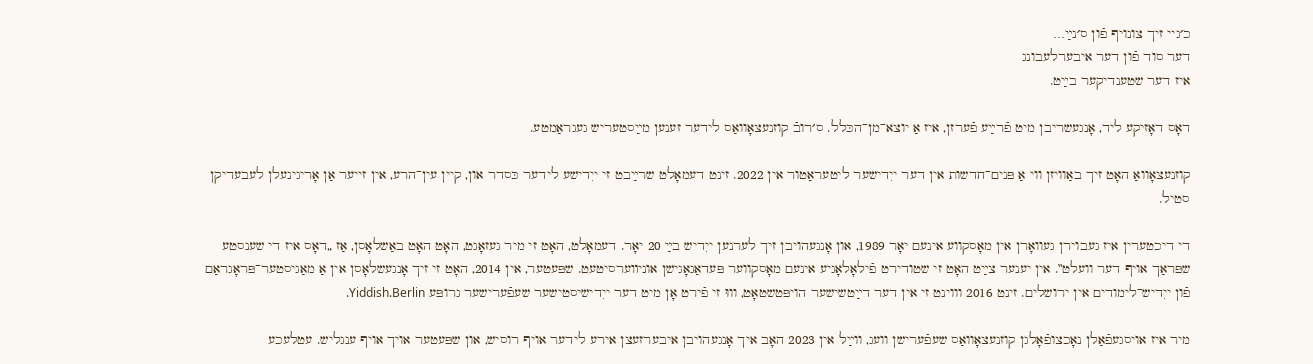כ׳גיי זיך צונויף פֿון ס׳נײַ…
דער סוד פֿון דער איבערלעבונג
איז דער שטענדיקער בײַט.

דאָס דאָזיקע ליד, אָנגעשריבן מיט פֿרײַע פֿערזן, איז אַ יוצא־מן־הכּלל. ס׳רובֿ קוזנעצאָוואַס לידער זענען מײַסטעריש געגראַמטע.

קוזנעצאָוואַ האָט זיך באַוויזן ווי אַ פּנים־חדשות אין דער ייִדישער ליטעראַטור אין 2022. זינט דעמאָלט שרײַבט זי ייִדישע לידער כּסדר און, קיין עין־הרע, אין זייער אַן אָריגינעלן לעבעדיקן סטיל.

די דיכטערין איז געבוירן געוואָרן אין מאָסקווע אינעם יאָר 1989, און אָנגעהויבן זיך לערנען ייִדיש בײַ 20 יאָר. דעמאָלט, האָט זי מיר געזאָגט, האָט האָט באַשלאָסן, אַז „דאָס איז די שענסטע שפּראַך אויף דער וועלט‟. אין יענער צײַט האָט זי שטודירט פֿילאָלאָגיע אינעם מאָסקווער פּעדאַגאָגישן אוניװערסיטעט. שפּעטער, אין 2014, האָט זי זיך אָנגעשלאָסן אין אַ מאַגיסטער־פּראָגראַם פֿון ייִדיש־לימודים אין ירושלים. זינט 2016 וווינט זי אין דער דײַטשישער הויפּטשטאָט, וווּ זי פֿירט אָן מיט דער ייִדישיסטישער שעפֿערישער גרופּע Yiddish.Berlin.

מיר איז אויסגעפֿאַלן נאָכצופֿאָלגן קוזנעצאָוואַס שעפֿערישן וועג, ווײַל אין 2023 האָב איך אָנגעהויבן איבערזעצן אירע לידער אויף רוסיש, און שפּעטער אויך אויף ענגליש. עטלעכע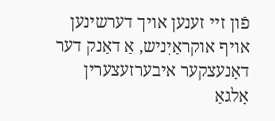פֿון זיי זענען אויך דערשינען אויף אוקראַיִניש, אַ דאַנק דער דאָנעצקער איבערזעצערין אָלגאַ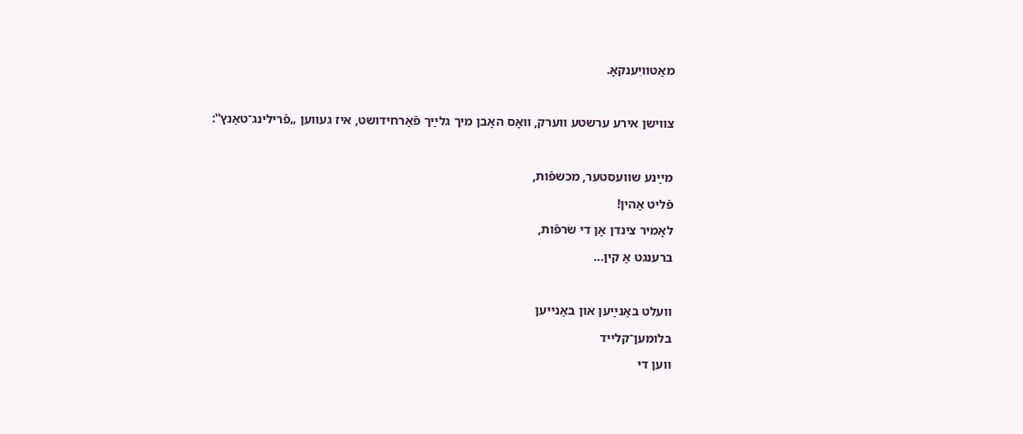מאַטוויִענקאָ.

צווישן אירע ערשטע ווערק, וואָס האָבן מיך גלײַך פֿאַרחידושט, איז געווען „פֿרילינג־טאַנץ‟:

מײַנע שוועסטער, מכשפֿות,
פֿליט אַהין!
לאָמיר צינדן אָן די שׂרפֿות,
ברענגט אַ קין…

װעלט באַנײַען און באַנײען
בלומען־קלײד
װען די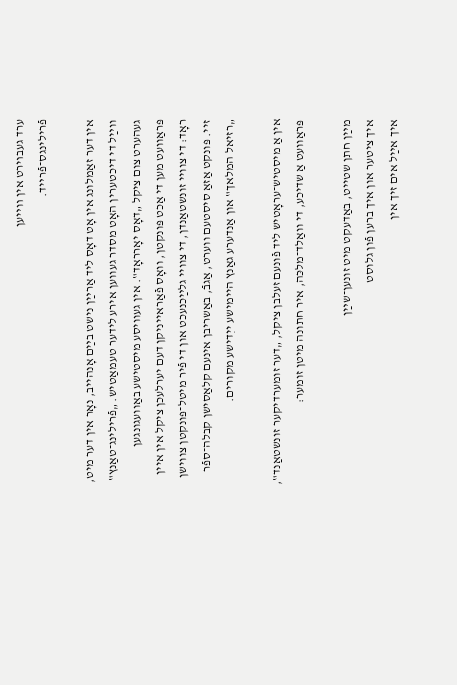ערד געבױרט אין װײען
פֿרילינגס־פֿרײד.

אין דער זאַמלונג אין אָט דאָס ליד אַרײַן נישט בײַם אָנהייב, נאָר אין דער מיט, ווײַל די דיכטערין האָט מסדר געווען אירע לידער טעמאַטיש. „פֿרילינג־טאַנץ‟ געהערט צום ציקל „דאָס יאָרראָד‟. אין געוויסע מיסטישע באַוועגונגען פּראַוועט מען די אַכט פּונקטן, וואָס פֿאַראייניקן דעם יערלעכן ציקל אין איין ראָד: די צוויי זונשטאַנדן, די צוויי גלײַכנעכט און די פֿיר מיטל־פּונקטן צווישן זיי. פּונקט אַזאַ סיסטעם ווערט, אַגבֿ, באַשריבן אינעם קלאַסישן קבלה־ספֿר „רזיאל המלאך‟ און אַנדערע גאַנץ היימישע ייִדישע מקורים.

אין אַ מיסטיש־עראָטיש ליד פֿונעם זעלבן ציקל, „דער זומערדיקער זונשטאַנד‟, פּראַוועט אַ שדיכע, די וואַלד־מלכּה, איר חתונה מיטן זומער:

מײַן חתן שטייט, באַדעקט מיט זונען־שײַן
איך ציטער און איך ברען פֿון גלוסט
איך אײַל אים זיך אין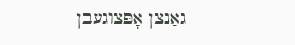גאַנצן אָפּצוגעבן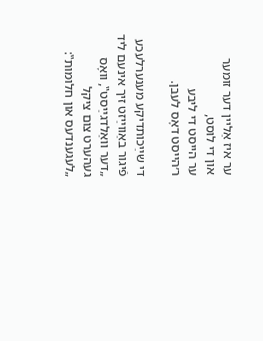ער איז אַליין דער זומער
און די לוסט,
ער הייסט די ליבע
ר׳הייסט דאָס לעבן.

די שײַכותדיקע מענערלעכע פֿיגור באַווײַזט זיך אינעם ליד „דער וואַלדגײַסט‟, וואָס געהערט צום ציקל „לעגענדעס און חלומות‟: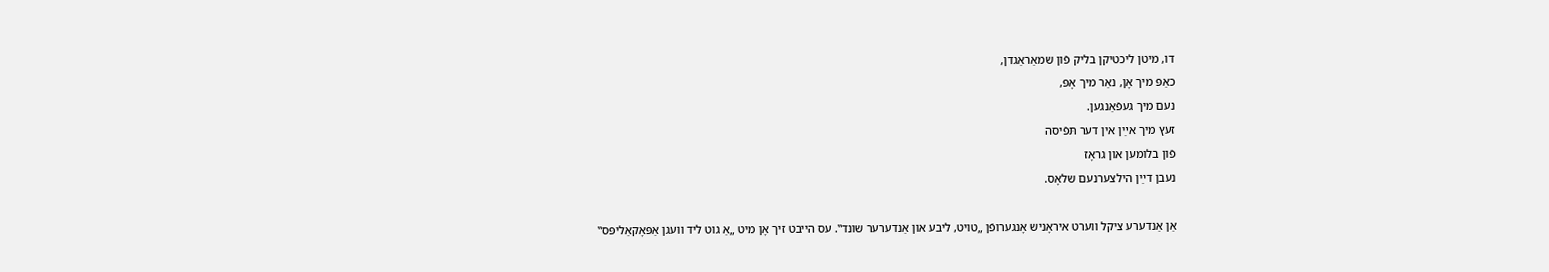דו, מיטן ליכטיקן בליק פֿון שמאַראַגדן,
כאַפּ מיך אָן, נאַר מיך אָפּ,
נעם מיך געפֿאַנגען.
זעץ מיך אײַן אין דער תּפֿיסה
פֿון בלומען און גראָז
נעבן דײַן הילצערנעם שלאָס.

אַן אַנדערע ציקל ווערט איראָניש אָנגערופֿן „טויט, ליבע און אַנדערער שונד‟. עס הייבט זיך אָן מיט „אַ גוט ליד וועגן אַפּאָקאַליפּס‟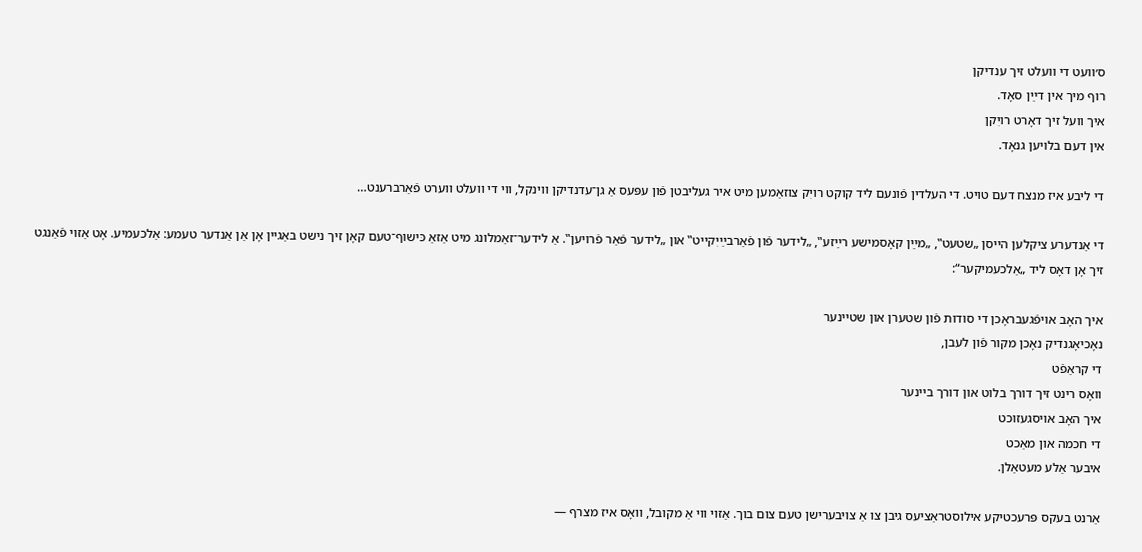ס׳וועט די וועלט זיך ענדיקן
רוף מיך אין דײַן סאָד.
איך וועל זיך דאָרט רויִקן
אין דעם בלויען גנאָד.

די ליבע איז מנצח דעם טויט. די העלדין פֿונעם ליד קוקט רויִק צוזאַמען מיט איר געליבטן פֿון עפּעס אַ גן־עדנדיקן ווינקל, ווי די וועלט ווערט פֿאַרברענט…

די אַנדערע ציקלען הייסן „שטעט‟, „מײַן קאָסמישע רײַזע‟, „לידער פֿון פֿאַרבײַיִקייט‟ און „לידער פֿאַר פֿרויען‟. אַ לידער־זאַמלונג מיט אַזאַ כּישוף־טעם קאָן זיך נישט באַגיין אָן אַן אַנדער טעמע: אַלכעמיע. אָט אַזוי פֿאַנגט זיך אָן דאָס ליד „אַלכעמיקער“:

איך האָב אויפֿגעבראָכן די סודות פֿון שטערן און שטיינער
נאָכיאָגנדיק נאָכן מקור פֿון לעבן,
די קראַפֿט
וואָס רינט זיך דורך בלוט און דורך ביינער
איך האָב אויסגעזוכט
די חכמה און מאַכט
איבער אַלע מעטאַלן.

אַרנט בעקס פּרעכטיקע אילוסטראַציעס גיבן צו אַ צויבערישן טעם צום בוך. אַזוי ווי אַ מקובל, וואָס איז מצרף —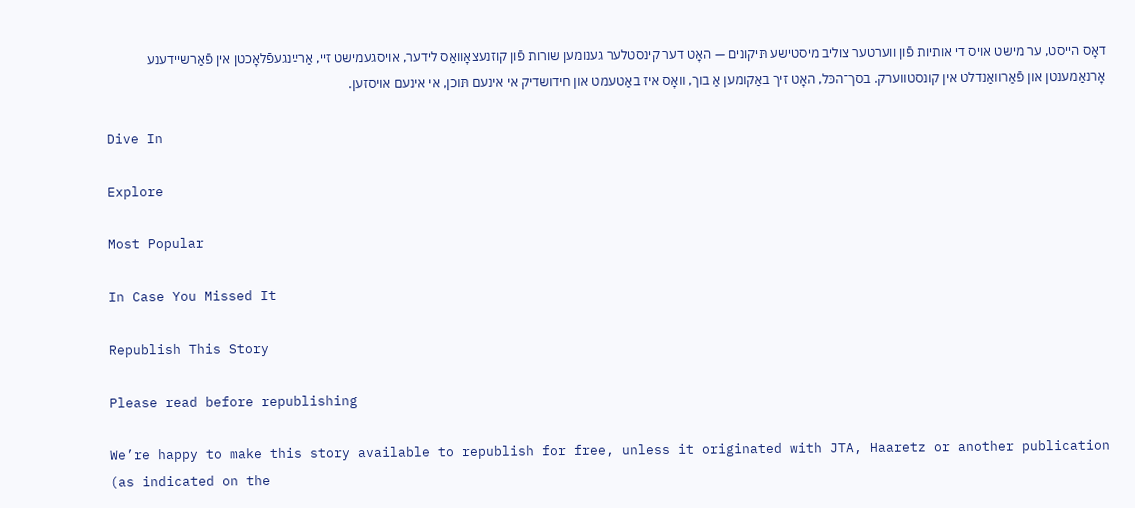דאָס הייסט, ער מישט אויס די אותיות פֿון ווערטער צוליב מיסטישע תּיקונים — האָט דער קינסטלער גענומען שורות פֿון קוזנעצאָוואַס לידער, אויסגעמישט זיי, אַרײַנגעפֿלאָכטן אין פֿאַרשיידענע אָרנאַמענטן און פֿאַרוואַנדלט אין קונסטווערק. בסך־הכּל, האָט זיך באַקומען אַ בוך, וואָס איז באַטעמט און חידושדיק אי אינעם תּוכן, אי אינעם אויסזען.

Dive In

Explore

Most Popular

In Case You Missed It

Republish This Story

Please read before republishing

We’re happy to make this story available to republish for free, unless it originated with JTA, Haaretz or another publication (as indicated on the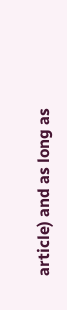article) and as long as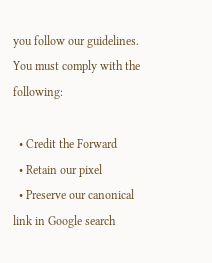you follow our guidelines.
You must comply with the following:

  • Credit the Forward
  • Retain our pixel
  • Preserve our canonical link in Google search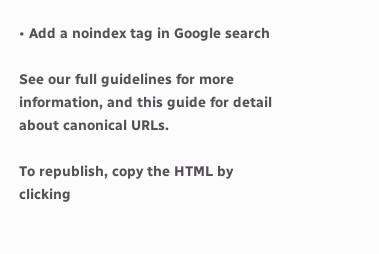• Add a noindex tag in Google search

See our full guidelines for more information, and this guide for detail about canonical URLs.

To republish, copy the HTML by clicking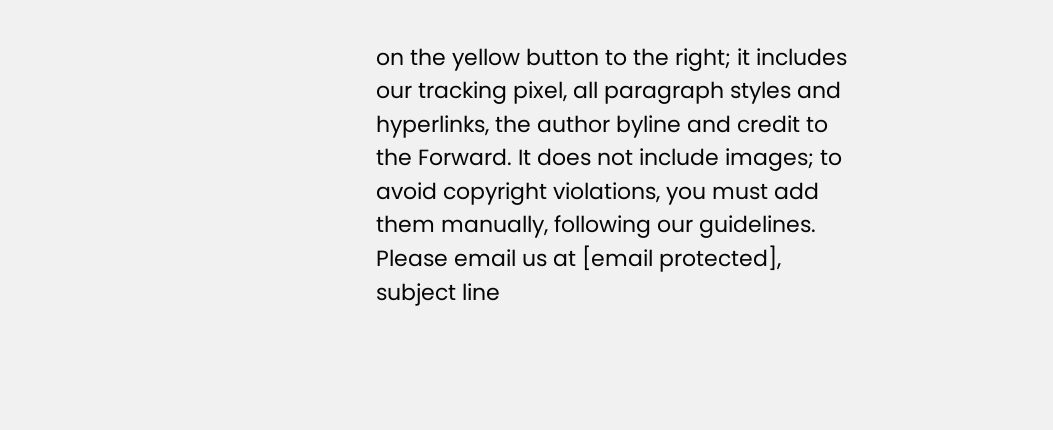on the yellow button to the right; it includes our tracking pixel, all paragraph styles and hyperlinks, the author byline and credit to the Forward. It does not include images; to avoid copyright violations, you must add them manually, following our guidelines. Please email us at [email protected], subject line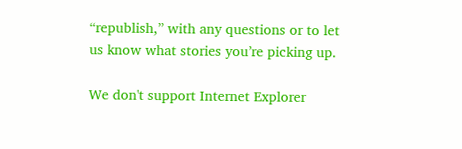“republish,” with any questions or to let us know what stories you’re picking up.

We don't support Internet Explorer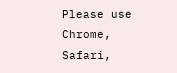Please use Chrome, Safari,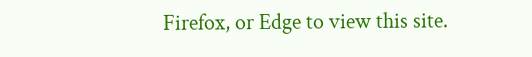Firefox, or Edge to view this site.